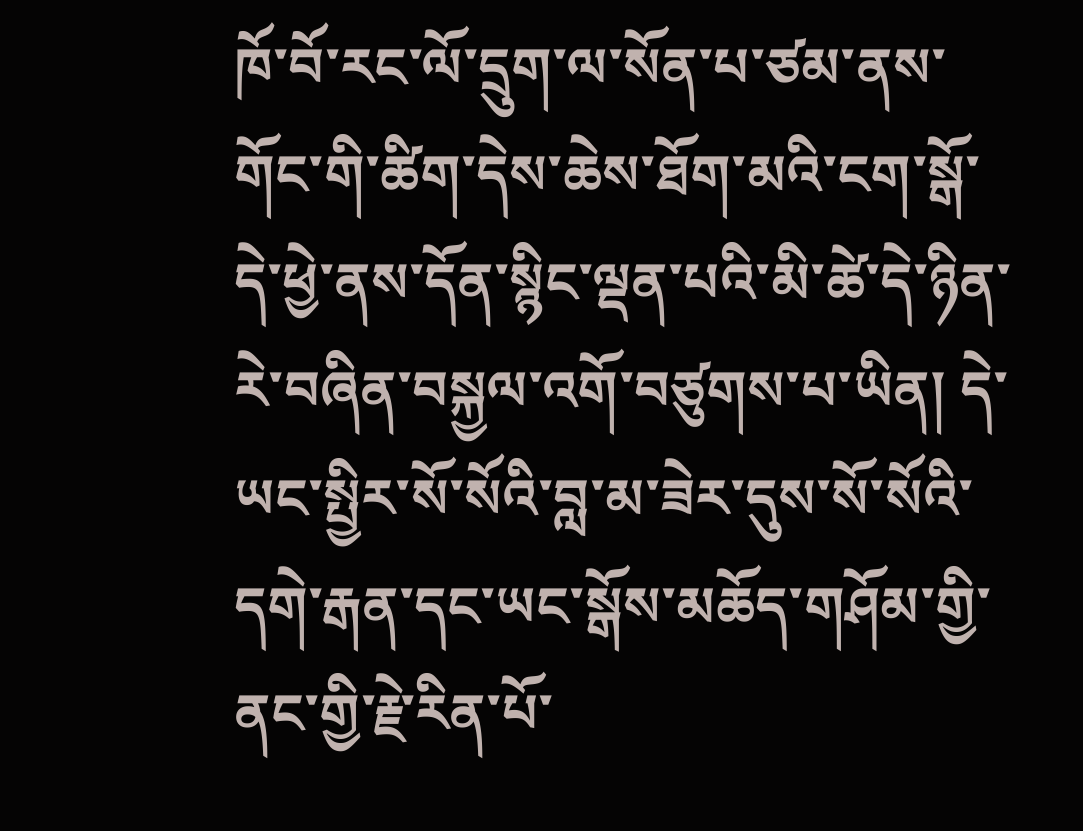ཁོ་བོ་རང་ལོ་དྲུག་ལ་སོན་པ་ཙམ་ནས་གོང་གི་ཚིག་དེས་ཆེས་ཐོག་མའི་ངག་སྒོ་དེ་ཕྱེ་ནས་དོན་སྙིང་ལྡན་པའི་མི་ཚེ་དེ་ཉིན་རེ་བཞིན་བསྐྱལ་འགོ་བཙུགས་པ་ཡིན། དེ་ཡང་སྤྱིར་སོ་སོའི་བླ་མ་ཟེར་དུས་སོ་སོའི་དགེ་རྒན་དང་ཡང་སྒོས་མཆོད་གཤོམ་གྱི་ནང་གྱི་རྗེ་རིན་པོ་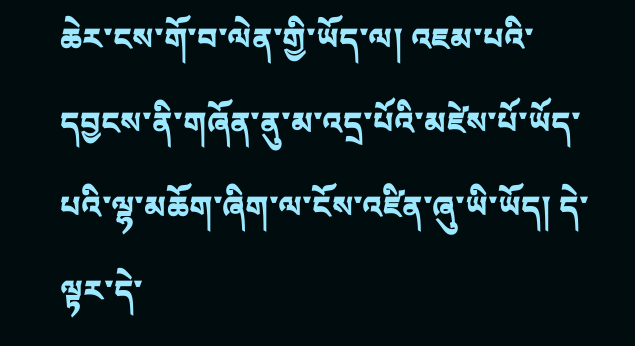ཆེར་ངས་གོ་བ་ལེན་གྱི་ཡོད་ལ། འཇམ་པའི་དབྱངས་ནི་གཞོན་ནུ་མ་འདྲ་པོའི་མཛེས་པོ་ཡོད་པའི་ལྷ་མཆོག་ཞིག་ལ་ངོས་འཛིན་ཞུ་ཡི་ཡོད། དེ་ལྟར་དེ་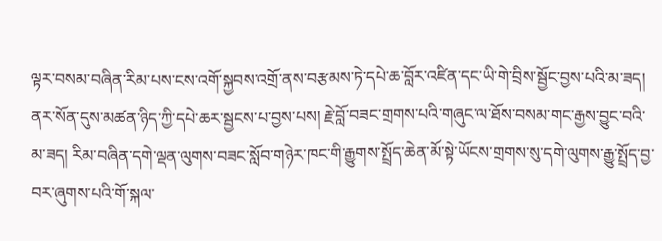ལྟར་བསམ་བཞིན་རིམ་པས་ངས་འགོ་སྐྱབས་འགྲོ་ནས་བརྩམས་ཏེ་དཔེ་ཆ་བློར་འཛིན་དང་ཡི་གེ་བྲིས་སྦྱོང་བྱས་པའི་མ་ཟད། ནར་སོན་དུས་མཚན་ཉིད་ཀྱི་དཔེ་ཆར་སྦྱངས་པ་བྱས་པས། རྗེ་བློ་བཟང་གྲགས་པའི་གཞུང་ལ་ཐོས་བསམ་གང་རྒྱས་བྱུང་བའི་མ་ཟད། རིམ་བཞིན་དགེ་ལྡན་ལུགས་བཟང་སློབ་གཉེར་ཁང་གི་རྒྱུགས་སྤྲོད་ཆེན་མོ་སྟེ་ཡོངས་གྲགས་སུ་དགེ་ལུགས་རྒྱུ་སྤྲོད་བྱ་བར་ཞུགས་པའི་གོ་སྐལ་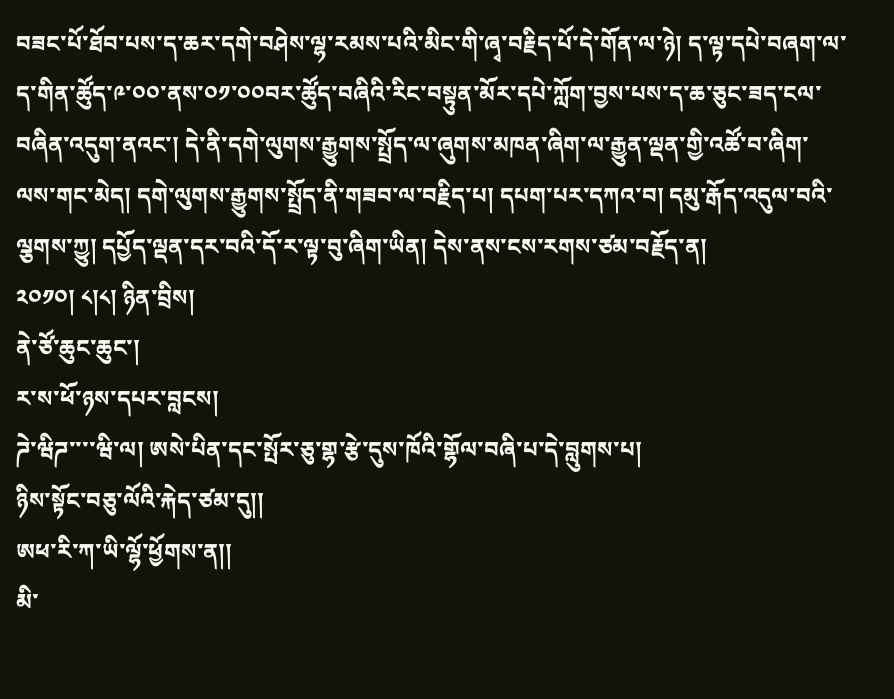བཟང་པོ་ཐོབ་པས་ད་ཆར་དགེ་བཤེས་ལྷ་རམས་པའི་མིང་གི་ཞྭ་བརྗིད་པོ་དེ་གོན་ལ་ཉེ། ད་ལྟ་དཔེ་བཞག་ལ་ད་གིན་ཚོུད་༩་༠༠་ནས་༠༡་༠༠བར་ཚོུད་བཞིའི་རིང་བསྟུན་མོར་དཔེ་ཀློག་བྱས་པས་ད་ཆ་ཅུང་ཟད་ངལ་བཞིན་འདུག་ནའང་། དེ་ནི་དགེ་ལུགས་རྒྱུགས་སྤྲོད་ལ་ཞུགས་མཁན་ཞིག་ལ་རྒྱུན་ལྡན་གྱི་འཚོ་བ་ཞིག་ལས་གང་མེད། དགེ་ལུགས་རྒྱུགས་སྤྲོད་ནི་གཟབ་ལ་བརྗིད་པ། དཔག་པར་དཀའ་བ། དམུ་རྒོད་འདུལ་བའི་ལྕགས་ཀྱུ། དཔྱོད་ལྡན་དར་བའི་དོ་ར་ལྟ་བུ་ཞིག་ཡིན། དེས་ནས་ངས་རགས་ཙམ་བརྗོད་ན།
༢༠༡༠། ༨།༨། ཉིན་བྲིས།
ནེ་ཙོ་ཆུང་ཆུང་།
ར་ས་ཕོ་ཉས་དཔར་བླངས།
ཌེ་ཝིཌ་་་་ཝི་ལ། ཨསེ་པིན་དང་སྤོར་ཅུ་གྷ་རྩེ་དུས་ཁོའི་གྷོལ་བཞི་པ་དེ་བླུགས་པ།
ཉིས་སྟོང་བཅུ་ལོའི་རྐེད་ཙམ་དུ།།
ཨཕ་རི་ཀ་ཡི་ལྷོ་ཕྱོགས་ན།།
མི་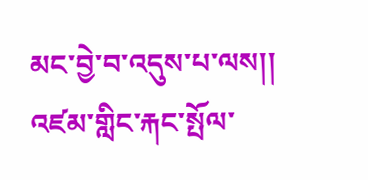མང་བྱེ་བ་འདུས་པ་ལས།།
འཛམ་གླིང་རྐང་སྤོལ་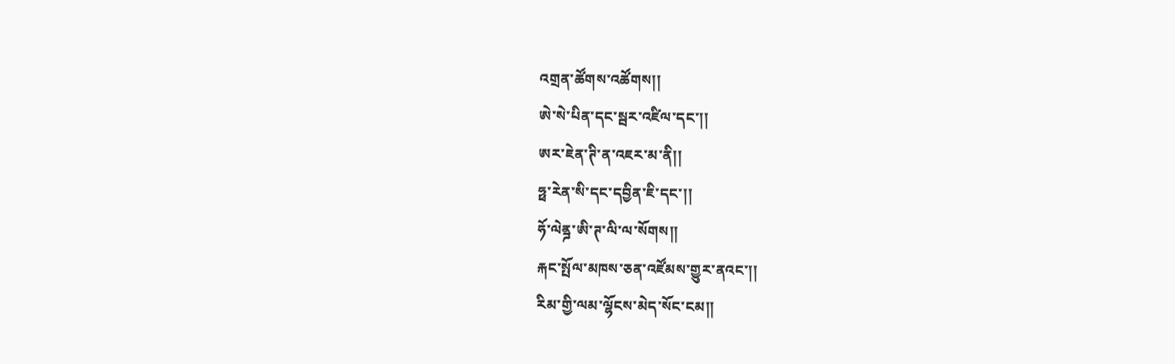འགྲན་ཚོགས་འཚོགས།།
ཨེ་སེ་པིན་དང་སྦར་འཛིལ་དང་།།
ཨར་ཇེན་ཊི་ན་འཇར་མ་ནི།།
ཧྥ་རེན་སི་དང་དབྱིན་ཇི་དང་།།
ཧོ་ལེནྜ་ཨི་ཊ་ལི་ལ་སོགས།།
རྐང་སྤོལ་མཁས་ཅན་འཛོམས་གྱུར་ནའང་།།
རིམ་གྱི་ལམ་ལྷོངས་མེད་སོང་ངམ།།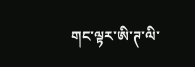གང་ལྟར་ཨི་ཊ་ལི་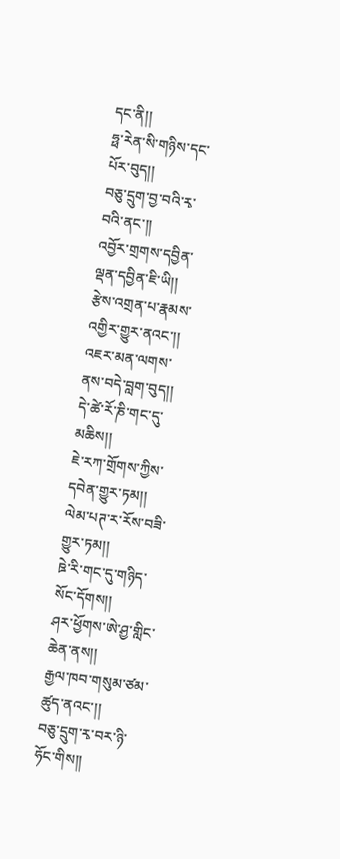དང་ནི།།
ཧྥ་རེན་སི་གཉིས་དང་པོར་བུད།།
བཅུ་དྲུག་བྱ་བའི་རྭ་བའི་ནང་།།
འབྱོར་གྲགས་དབྱིན་ལྡན་དབྱིན་ཇི་ཡི།།
རྩེས་འགྲན་པ་རྣམས་འགྱིར་གྱུར་ནའང་།།
འཇར་མན་ལགས་ནས་བདེ་བླག་བུད།།
དེ་ཚེ་རོ་ཎི་གང་དུ་མཆིས།།
ཇེ་རཀ་གྲོགས་ཀྱིས་དབེན་གྱུར་ཏམ།།
ལེམ་པཊ་ར་རོས་བཟི་གྱུར་ཏམ།།
ཋེ་རི་གང་དུ་གཉིད་སོང་དོགས།།
ཤར་ཕྱོགས་ཨེ་ཤྱ་གླིང་ཆེན་ནས།།
རྒྱལ་ཁབ་གསུམ་ཙམ་ཚུད་ནའང་།།
བཅུ་དྲུག་རྭ་བར་ཉི་ཧོང་གིས།།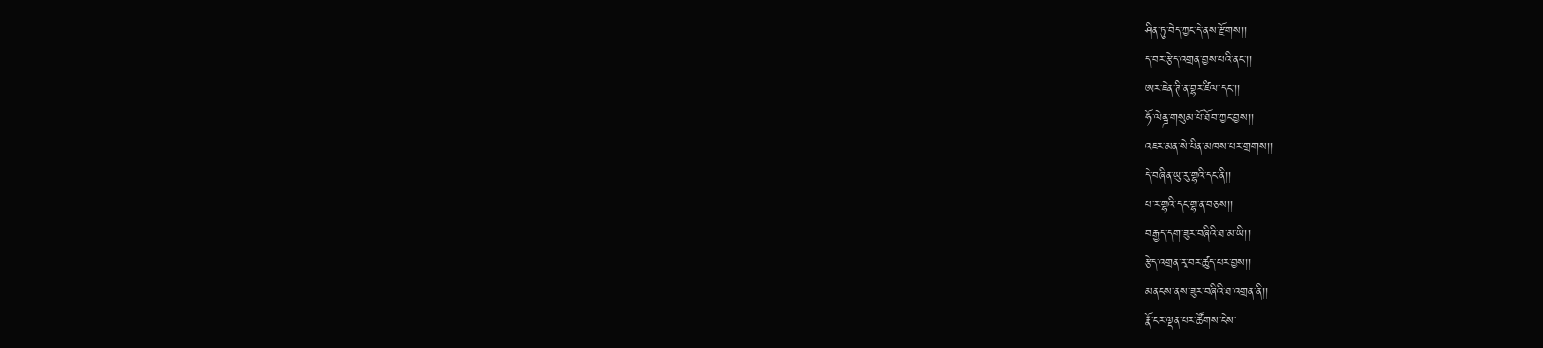ཤིན་ཏུ་བེད་ཀྱང་དེ་ནས་རྫོགས།།
ད་བར་རྩེད་འགྲན་བྱས་པའི་ནང་།།
ཨར་ཇེན་ཊི་ན་བྷར་ཛིལ་དང་།།
ཧོ་ལེནྜ་གསུམ་པོ་ཐོབ་ཀྱང་བྱས།།
འཇར་མན་སེ་པིན་མཁས་པར་གྲགས།།
དེ་བཞིན་ཡུ་རུ་གྷའི་དང་ནི།།
པ་ར་གྷའི་དང་གྷ་ན་བཅས།།
བརྒྱད་དག་ཟུར་བཞིའི་ཐ་མ་ཡི།།
རྩེད་འགྲན་རྭ་བར་ཚུད་པར་བྱས།།
མནངས་ནས་ཟུར་བཞིའི་ཐ་འགྲན་ནི།།
རྣོ་ངར་ལྡན་པར་ཚོགས་ངེས་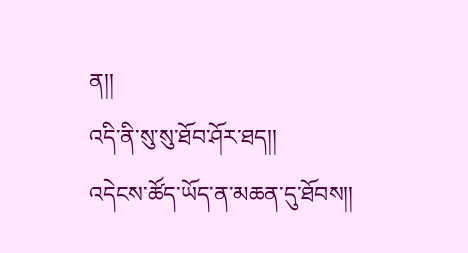ན།།
འདི་ནི་སུ་སུ་ཐོབ་ཤོར་ཐད།།
འདེངས་ཚོད་ཡོད་ན་མཆན་དུ་ཐོབས།།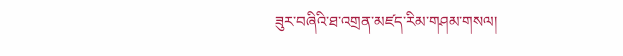ཟུར་བཞིའི་ཐ་འགྲན་མཛད་རིམ་གཤམ་གསལ།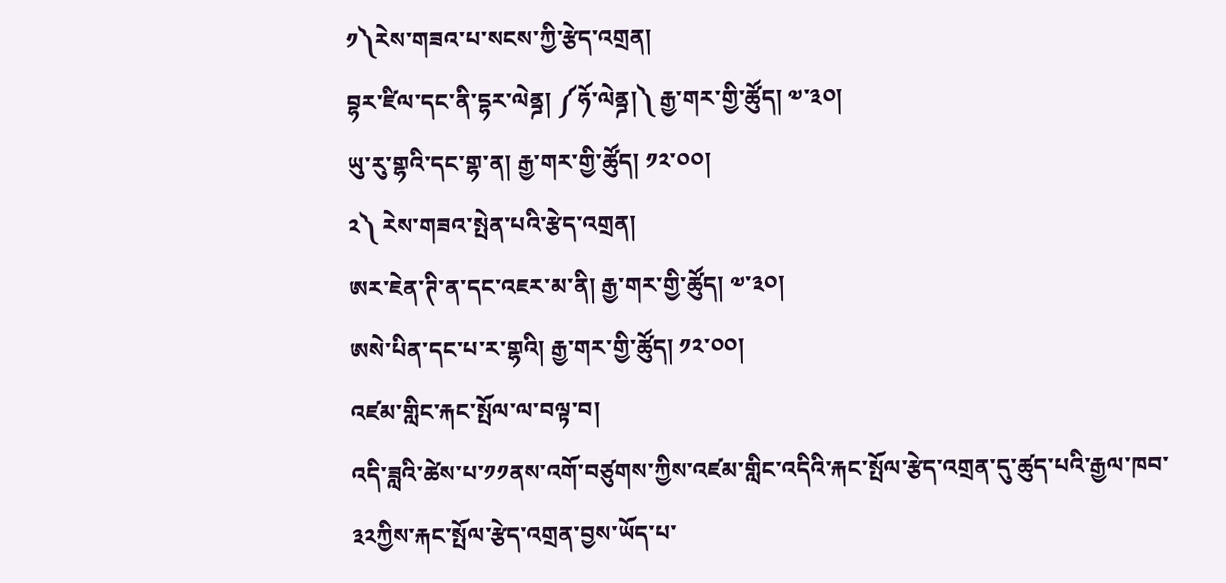༡༽རེས་གཟའ་པ་སངས་ཀྱི་རྩེད་འགྲན།
བྷར་ཛིལ་དང་ནི་དྷར་ལེནྜ། ༼ཧོ་ལེནྜ།༽ རྒྱ་གར་གྱི་ཚོུད། ༧་༣༠།
ཡུ་རུ་གྷའི་དང་གྷ་ན། རྒྱ་གར་གྱི་ཚོུད། ༡༢་༠༠།
༢༽ རེས་གཟའ་སྤེན་པའི་རྩེད་འགྲན།
ཨར་ཇེན་ཊི་ན་དང་འཇར་མ་ནི། རྒྱ་གར་གྱི་ཚོུད། ༧་༣༠།
ཨསེ་པིན་དང་པ་ར་གྷའི། རྒྱ་གར་གྱི་ཚོུད། ༡༢་༠༠།
འཛམ་གླིང་རྐང་སྤོལ་ལ་བལྟ་བ།
འདི་ཟླའི་ཚེས་པ་༡༡ནས་འགོ་བཙུགས་ཀྱིས་འཛམ་གླིང་འདིའི་རྐང་སྤོལ་རྩེད་འགྲན་དུ་ཚུད་པའི་རྒྱལ་ཁབ་༣༢ཀྱིས་རྐང་སྤོལ་རྩེད་འགྲན་བྱས་ཡོད་པ་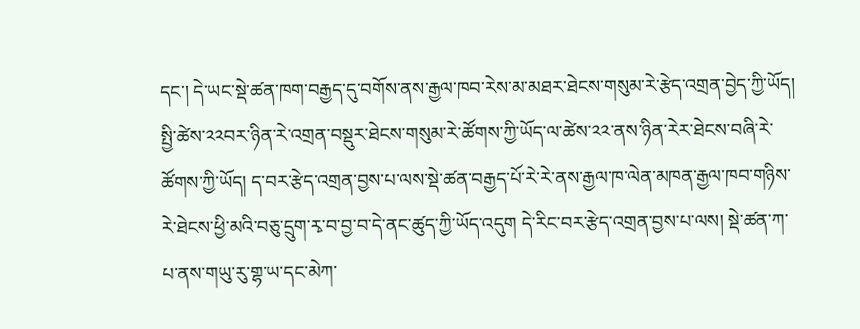དང་། དེ་ཡང་སྡེ་ཚན་ཁག་བརྒྱད་དུ་བགོས་ནས་རྒྱལ་ཁབ་རེས་མ་མཐར་ཐེངས་གསུམ་རེ་རྩེད་འགྲན་བྱེད་ཀྱི་ཡོད། སྤྱི་ཚེས་༢༢བར་ཉིན་རེ་འགྲན་བསྡུར་ཐེངས་གསུམ་རེ་ཚོགས་ཀྱི་ཡོད་ལ་ཚེས་༢༢་ནས་ཉིན་རེར་ཐེངས་བཞི་རེ་ཚོགས་ཀྱི་ཡོད། ད་བར་རྩེད་འགྲན་བྱས་པ་ལས་སྡེ་ཚན་བརྒྱད་པོ་རེ་རེ་ནས་རྒྱལ་ཁ་ལེན་མཁན་རྒྱལ་ཁབ་གཉིས་རེ་ཐེངས་ཕྱི་མའི་བཅུ་དྲུག་རྭ་བ་བྱ་བ་དེ་ནང་ཚུད་ཀྱི་ཡོད་འདུག དེ་རིང་བར་རྩེད་འགྲན་བྱས་པ་ལས། སྡེ་ཚན་ཀ་པ་ནས་གཡུ་རུ་གྷ་ཡ་དང་མེཀ་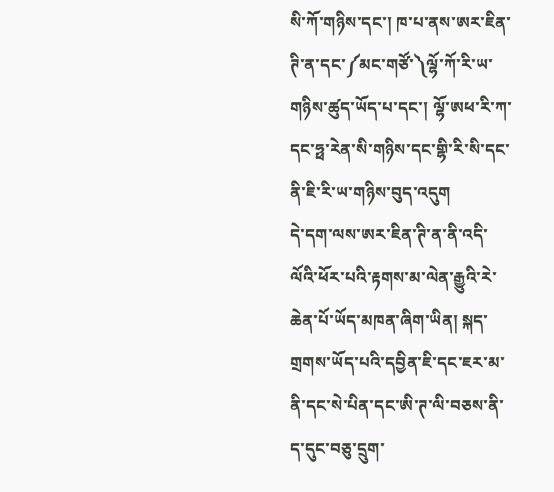སི་ཀོ་གཉིས་དང་། ཁ་པ་ནས་ཨར་ཇིན་ཊི་ན་དང་༼མང་གཙོ་༽ལྷོ་ཀོ་རི་ཡ་གཉིས་ཚུད་ཡོད་པ་དང་། ལྷོ་ཨཕ་རི་ཀ་དང་ཧྥ་རེན་སི་གཉིས་དང་གྷི་རི་སི་དང་ནི་ཇི་རི་ཡ་གཉིས་བུད་འདུག
དེ་དག་ལས་ཨར་ཇིན་ཊི་ན་ནི་འདི་ལོའི་ཕོར་པའི་རྟགས་མ་ལེན་རྒྱུའི་རེ་ཆེན་པོ་ཡོད་མཁན་ཞིག་ཡིན། སྐད་གྲགས་ཡོད་པའི་དབྱིན་ཇི་དང་ཇར་མ་ནི་དང་སེ་པིན་དང་ཨི་ཊ་ལི་བཅས་ནི་ད་དུང་བཅུ་དྲུག་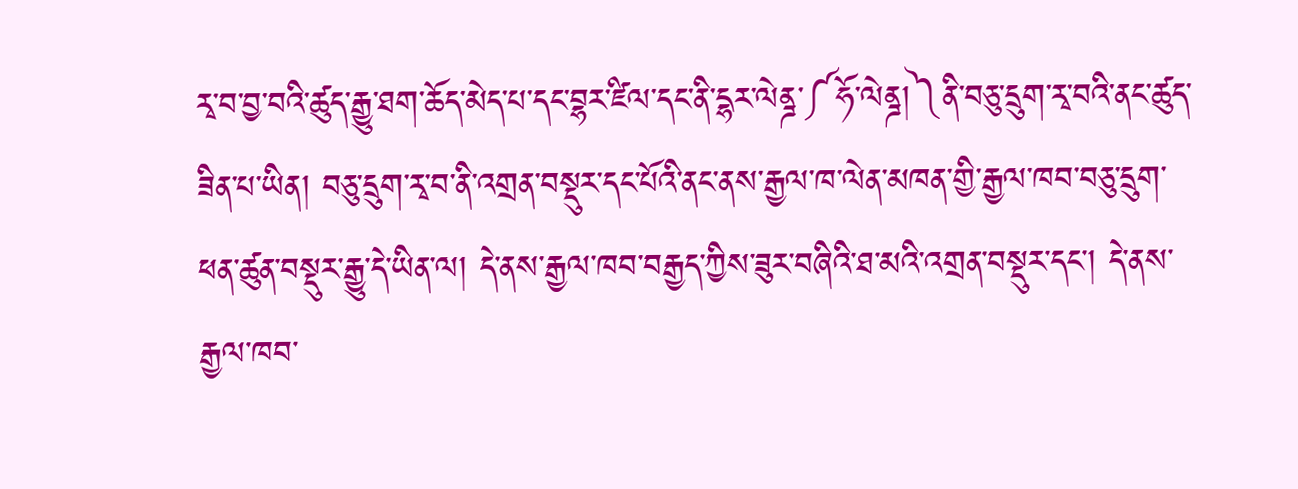རྭ་བ་བྱ་བའི་ཚུད་རྒྱུ་ཐག་ཆོད་མེད་པ་དང་བྷར་ཛིལ་དང་ནི་དྷར་ལེནྜ་༼ཧོ་ལེནྜ།༽ནི་བཅུ་དྲུག་རྭ་བའི་ནང་ཚུད་ཟིན་པ་ཡིན། བཅུ་དྲུག་རྭ་བ་ནི་འགྲན་བསྡུར་དང་པོའི་ནང་ནས་རྒྱལ་ཁ་ལེན་མཁན་གྱི་རྒྱལ་ཁབ་བཅུ་དྲུག་ཕན་ཚུན་བསྡུར་རྒྱུ་དེ་ཡིན་ལ། དེ་ནས་རྒྱལ་ཁབ་བརྒྱད་ཀྱིས་ཟུར་བཞིའི་ཐ་མའི་འགྲན་བསྡུར་དང་། དེ་ནས་རྒྱལ་ཁབ་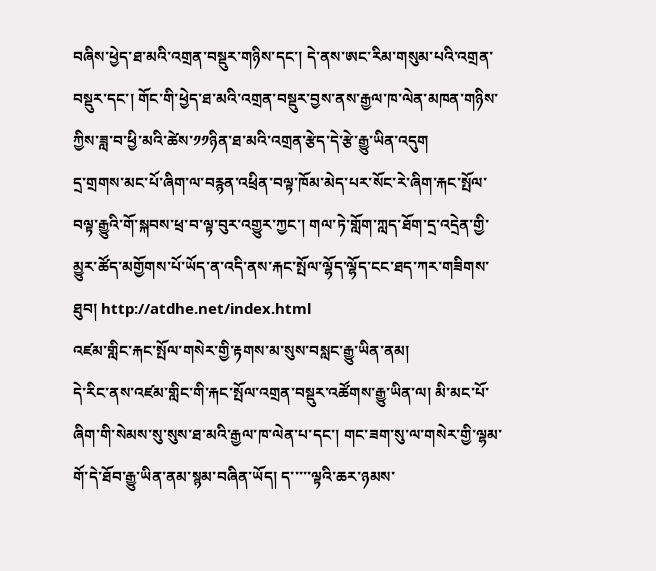བཞིས་ཕྱེད་ཐ་མའི་འགྲན་བསྡུར་གཉིས་དང་། དེ་ནས་ཨང་རིམ་གསུམ་པའི་འགྲན་བསྡུར་དང་། གོང་གི་ཕྱེད་ཐ་མའི་འགྲན་བསྡུར་བྱས་ནས་རྒྱལ་ཁ་ལེན་མཁན་གཉིས་ཀྱིས་ཟླ་བ་ཕྱི་མའི་ཚེས་༡༡ཉིན་ཐ་མའི་འགྲན་རྩེད་དེ་རྩེ་རྒྱུ་ཡིན་འདུག
དྲ་གྲགས་མང་པོ་ཞིག་ལ་བརྙན་འཕྲིན་བལྟ་ཁོམ་མེད་པར་སོང་རེ་ཞིག་རྐང་སྤོལ་བལྟ་རྒྱུའི་གོ་སྐབས་ཕྲ་བ་ལྟ་བུར་འགྱུར་ཀྱང་། གལ་ཏེ་གློག་ཀླད་ཐོག་དྲ་འདྲེན་གྱི་མྱུར་ཚོད་མགྱོགས་པོ་ཡོད་ན་འདི་ནས་རྐང་སྤོལ་ལྷོད་ལྷོད་ངང་ཐད་ཀར་གཟིགས་ཐུབ། http://atdhe.net/index.html
འཛམ་གླིང་རྐང་སྤོལ་གསེར་གྱི་རྟགས་མ་སུས་བསླང་རྒྱུ་ཡིན་ནམ།
དེ་རིང་ནས་འཛམ་གླིང་གི་རྐང་སྤོལ་འགྲན་བསྡུར་འཚོགས་རྒྱུ་ཡིན་ལ། མི་མང་པོ་ཞིག་གི་སེམས་སུ་སུས་ཐ་མའི་རྒྱལ་ཁ་ལེན་པ་དང་། གང་ཟག་སུ་ལ་གསེར་གྱི་ལྷམ་གོ་དེ་ཐོབ་རྒྱུ་ཡིན་ནམ་སྙམ་བཞིན་ཡོད། ད་་་་་ལྟའི་ཆར་ཉམས་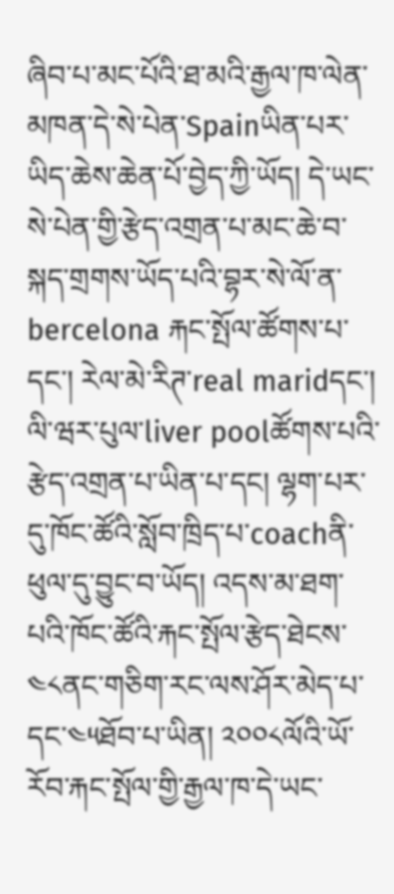ཞིབ་པ་མང་པོའི་ཐ་མའི་རྒྱལ་ཁ་ལེན་མཁན་དེ་སེ་པེན་Spainཡིན་པར་ཡིད་ཆེས་ཆེན་པོ་བྱེད་ཀྱི་ཡོད། དེ་ཡང་སེ་པེན་གྱི་རྩེད་འགྲན་པ་མང་ཆེ་བ་སྐད་གྲགས་ཡོད་པའི་བྷར་སེ་ལོ་ན་bercelona རྐང་སྤོལ་ཚོགས་པ་དང་། རེལ་མེ་རིཊ་real maridདང་། ལི་ཝར་པུལ་liver poolཚོགས་པའི་རྩེད་འགྲན་པ་ཡིན་པ་དང། ལྷག་པར་དུ་ཁོང་ཚོའི་སློབ་ཁྲིད་པ་coachནི་ཕུལ་དུ་བྱུང་བ་ཡོད། འདས་མ་ཐག་པའི་ཁོང་ཚོའི་རྐང་སྤོལ་རྩེད་ཐེངས་༤༨ནང་གཅིག་རང་ལས་ཤོར་མེད་པ་དང་༤༥ཐོབ་པ་ཡིན། ༢༠༠༨ལོའི་ཡོ་རོབ་རྐང་སྤོལ་གྱི་རྒྱལ་ཁ་དེ་ཡང་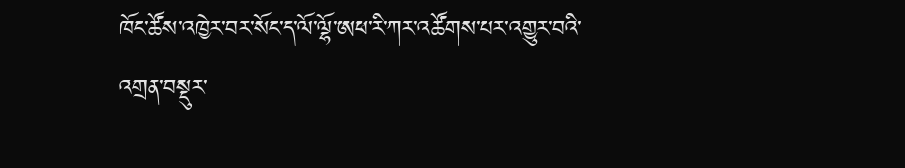ཁོང་ཚོས་འཁྱེར་བར་སོང་ད་ལོ་ལྷོ་ཨཕ་རི་ཀར་འཚོགས་པར་འགྱུར་བའི་འགྲན་བསྡུར་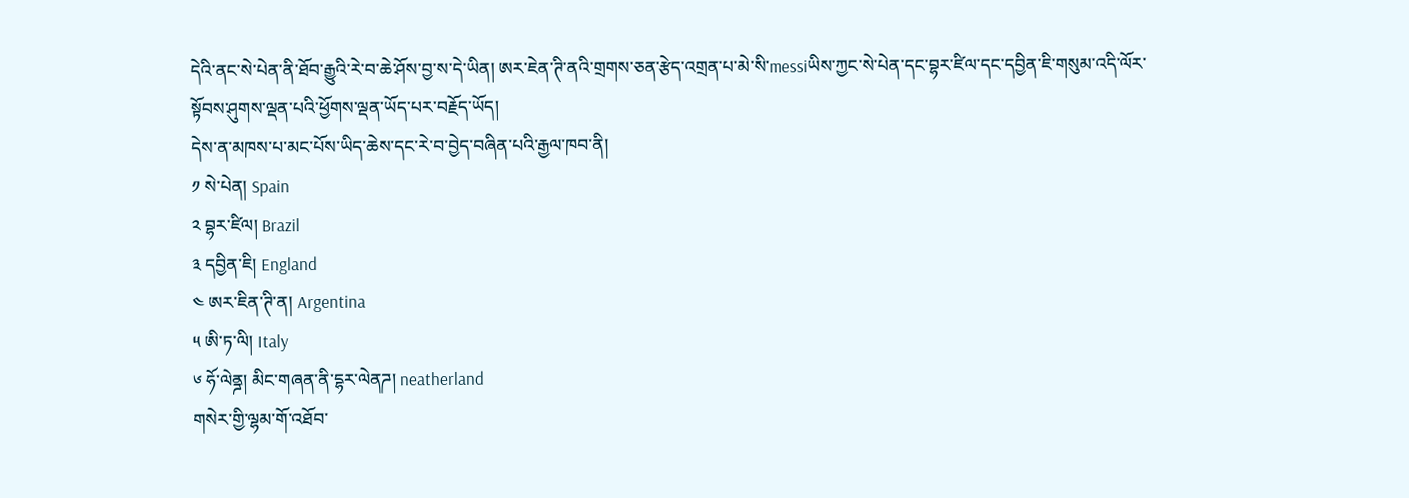དེའི་ནང་སེ་པེན་ནི་ཐོབ་རྒྱུའི་རེ་བ་ཆེ་ཤོས་བྱ་ས་དེ་ཡིན། ཨར་ཇེན་ཊི་ནའི་གྲགས་ཅན་རྩེད་འགྲན་པ་མེ་སི་messiཡིས་ཀྱང་སེ་པེན་དང་བྷར་ཛིལ་དང་དབྱིན་ཇི་གསུམ་འདི་ལོར་སྟོབས་ཤུགས་ལྡན་པའི་ཕྱོགས་ལྡན་ཡོད་པར་བརྗོད་ཡོད།
དེས་ན་མཁས་པ་མང་པོས་ཡིད་ཆེས་དང་རེ་བ་བྱེད་བཞིན་པའི་རྒྱལ་ཁབ་ནི།
༡ སེ་པེན། Spain
༢ བྷར་ཛིལ། Brazil
༣ དབྱིན་ཇི། England
༤ ཨར་ཇིན་ཊི་ན། Argentina
༥ ཨི་ཏ་ལི། Italy
༦ ཧོ་ལེནྜ། མིང་གཞན་ནི་དྷར་ལེནཌ། neatherland
གསེར་གྱི་ལྷམ་གོ་འཐོབ་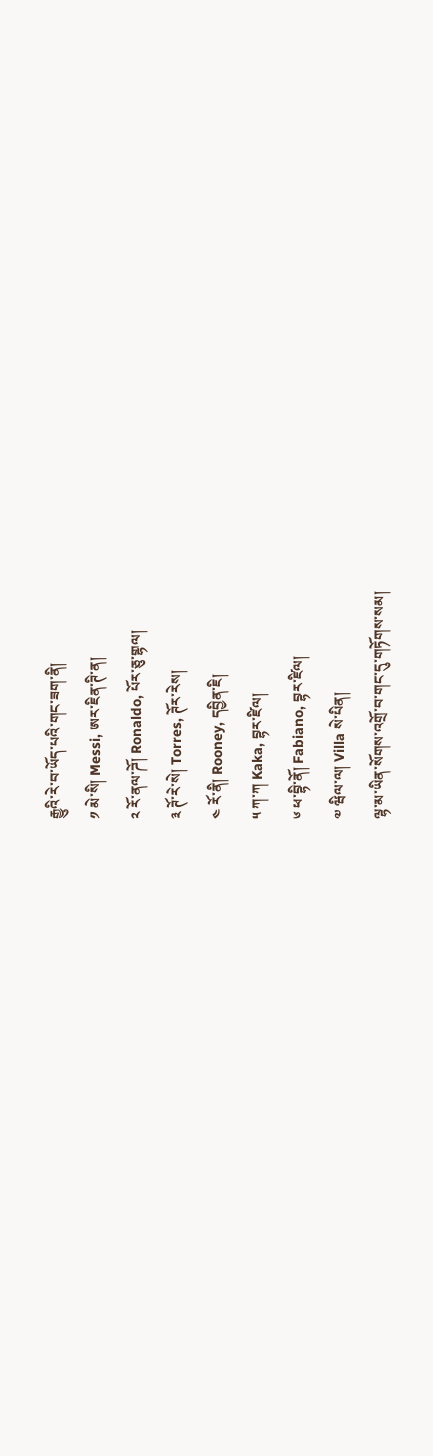རྒྱུའི་རེ་བ་ཡོད་པའི་གང་ཟག་ནི།
༡ མེ་སི། Messi, ཨར་ཇིན་ཊི་ན།
༢ རོ་ནལ་ཌོ། Ronaldo, པོར་ཅུ་གྷལ།
༣ ཊོ་རེ་སེ། Torres, ཊོར་རེས།
༤ རོ་ནི། Rooney, དབྱིན་ཇི།
༥ ཀ་ཀ Kaka, བྷར་ཛིལ།
༦ ཕ་བྷི་ནོ། Fabiano, བྷར་ཛིལ།
༧ ཝིལ་ལ། Villa སེ་པིན།
ལྷ་མ་ཡིན་སོགས་འགྲོ་བ་གང་དུ་གཏོགས་སམ།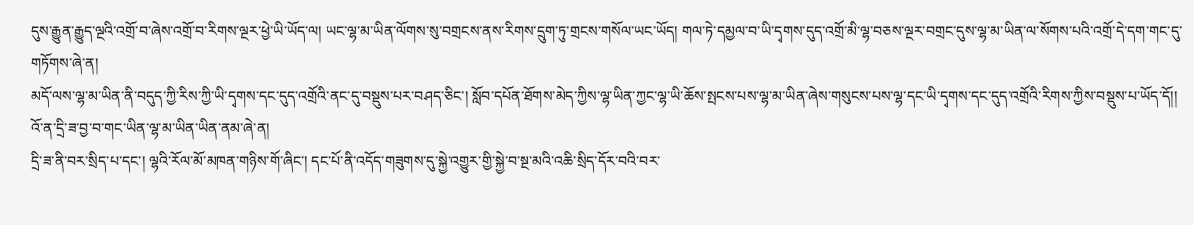དུས་རྒྱུན་རྒྱུད་ལྔའི་འགྲོ་བ་ཞེས་འགྲོ་བ་རིགས་ལྔར་ཕྱེ་ཡི་ཡོད་ལ། ཡང་ལྷ་མ་ཡིན་ལོགས་སུ་བགྲངས་ནས་རིགས་དྲུག་ཏུ་གྲངས་གསོལ་ཡང་ཡོད། གལ་ཏེ་དམྱལ་བ་ཡི་དྭགས་དུད་འགྲོ་མི་ལྷ་བཅས་ལྔར་བགྲང་དུས་ལྷ་མ་ཡིན་ལ་སོགས་པའི་འགྲོ་དེ་དག་གང་དུ་གཏོགས་ཞེ་ན།
མདོ་ལས་ལྷ་མ་ཡིན་ནི་བདུད་ཀྱི་རིས་ཀྱི་ཡི་དྭགས་དང་དུད་འགྲོའི་ནང་དུ་བསྡུས་པར་བཤད་ཅིང་། སློབ་དཔོན་ཐོགས་མེད་ཀྱིས་ལྷ་ཡིན་ཀྱང་ལྷ་ཡི་ཆོས་སྤངས་པས་ལྷ་མ་ཡིན་ཞེས་གསུངས་པས་ལྷ་དང་ཡི་དྭགས་དང་དུད་འགྲོའི་རིགས་ཀྱིས་བསྡུས་པ་ཡོད་དོ།།
འོ་ན་དྲི་ཟ་བྱ་བ་གང་ཡིན་ལྷ་མ་ཡིན་ཡིན་ནམ་ཞེ་ན།
དྲི་ཟ་ནི་བར་སྲིད་པ་དང་། ལྷའི་རོལ་མོ་མཁན་གཉིས་གོ་ཞིང་། དང་པོ་ནི་འདོད་གཟུགས་དུ་སྐྱེ་འགྱུར་གྱི་སྐྱེ་བ་སྔ་མའི་འཆི་སྲིད་དོར་བའི་བར་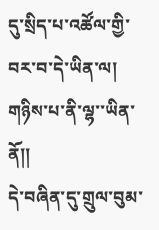དུ་སྲིད་པ་འཚོལ་གྱི་བར་བ་དེ་ཡིན་ལ། གཉིས་པ་ནི་ལྷ་་ཡིན་ནོ།།
དེ་བཞིན་དུ་གྲུལ་བུམ་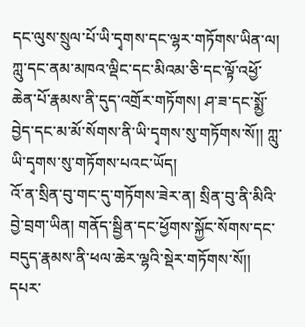དང་ལུས་སྲུལ་པོ་ཡི་དྭགས་དང་ལྷར་གཏོགས་ཡིན་ལ། ཀླུ་དང་ནམ་མཁའ་ལྡིང་དང་མིའམ་ཅི་དང་ལྟོ་འཕྱོ་ཆེན་པོ་རྣམས་ནི་དུད་འགྲོར་གཏོགས། ཤ་ཟ་དང་སྨྱོ་བྱེད་དང་མ་མོ་སོགས་ནི་ཡི་དྭགས་སུ་གཏོགས་སོ།། ཀླུ་ཡི་དྭགས་སུ་གཏོགས་པའང་ཡོད།
འོ་ན་སྲིན་བུ་གང་དུ་གཏོགས་ཟེར་ན། སྲིན་བུ་ནི་མིའི་བྱེ་བྲག་ཡིན། གནོད་སྦྱིན་དང་ཕྱོགས་སྐྱོང་སོགས་དང་བདུད་རྣམས་ནི་ཕལ་ཆེར་ལྷའི་སྡེར་གཏོགས་སོ།།
དཔར་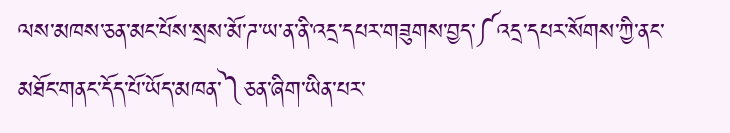ལས་མཁས་ཅན་མང་པོས་སྲས་མོ་ཌ་ཡ་ན་ནི་འདྲ་དཔར་གཟུགས་བྱད་༼འདྲ་དཔར་སོགས་ཀྱི་ནང་མཐོང་གནང་དོད་པོ་ཡོད་མཁན་༽ཅན་ཞིག་ཡིན་པར་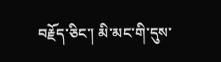བརྗོད་ཅིང་། མི་མང་གི་དུས་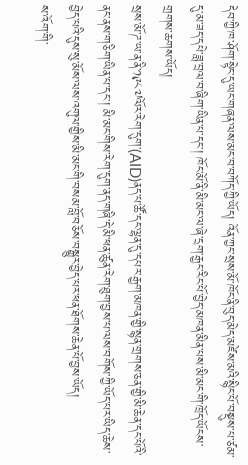དེབ་ཀྱི་ཁ་ཤོག་སྟེང་དུ་ཡང་གཞན་ལས་མང་བ་བཀོད་ཀྱི་ཡོད། འོན་ཀྱང་སྲས་མོ་ཁོང་ནི་བུད་མེད་མཛེས་མའི་སྙིང་པོ་བསྡུས་པ་ཙམ་དུ་མ་ཟད་དཔེ་ཟླ་བྲལ་བ་ཞིག་ཡིན་པ་དང་། ཁོང་མོ་ནི་མི་མང་ལ་ཞེ་དྲག་རྒྱང་རིང་པོ་བྱེད་མཁན་མིན་པས་མི་མང་གི་ཁྲོད་ཡོངས་གྲགས་ཆགས་ཡོད།
སྲས་མོ་ཌ་ཡ་ན་ནི་༡༩༨༧ལོར་རེག་དུག་(AID)ནད་པ་ཚོ་དང་ལྷན་དུ་དཔར་རྒྱག་མཁན་གྱི་སྙན་གྲགས་ཅན་གྱི་མི་ཆེན་དང་པོའི་ནང་ནས་གཅིག་ཡིན་པ་དང་། མི་མང་གིས་རེག་དུག་ནད་གཞི་དེ་མི་ཕན་ཚུན་རེག་ཐུག་བྱས་པ་ལས་བགོས་ཀྱི་ཡོད་པར་ཡིད་ཆེས་བྱེད་པའི་དུས་སུ་མོས་ལས་འགུལ་གྱིས་མི་མང་གི་བསམ་བློ་བཅོས་བསྒྱུར་བྱེད་པར་ཕན་ཐོགས་ཆེན་པོ་བྱས་ཡོད།
ས་འོག་གི་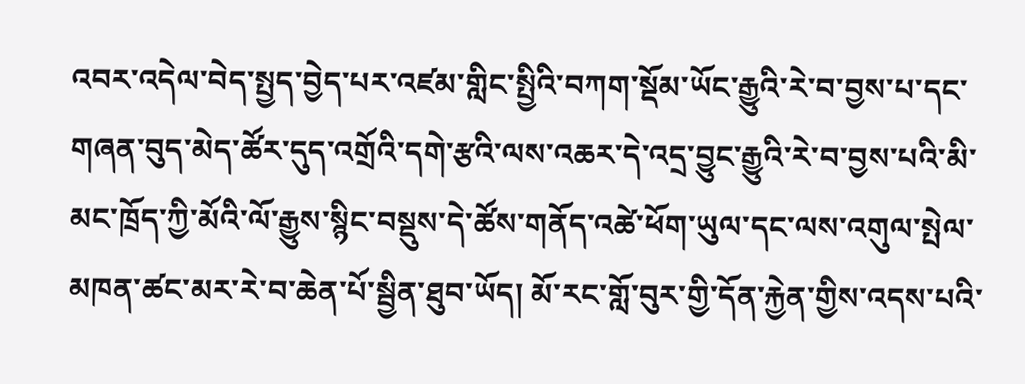འབར་འདེལ་བེད་སྤྱད་བྱེད་པར་འཛམ་གླིང་སྤྱིའི་བཀག་སྡོམ་ཡོང་རྒྱུའི་རེ་བ་བྱས་པ་དང་གཞན་བུད་མེད་ཚོར་དུད་འགྲོའི་དགེ་རྩའི་ལས་འཆར་དེ་འདྲ་བྱུང་རྒྱུའི་རེ་བ་བྱས་པའི་མི་མང་ཁྲོད་ཀྱི་མོའི་ལོ་རྒྱུས་སྙིང་བསྡུས་དེ་ཚོས་གནོད་འཚེ་ཕོག་ཡུལ་དང་ལས་འགུལ་སྤེལ་མཁན་ཚང་མར་རེ་བ་ཆེན་པོ་སྦྱིན་ཐུབ་ཡོད། མོ་རང་གློ་བུར་གྱི་དོན་རྐྱེན་གྱིས་འདས་པའི་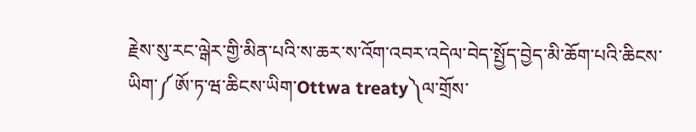རྗེས་སུ་རང་ལྒེར་གྱི་མིན་པའི་ས་ཆར་ས་འོག་འབར་འདེལ་བེད་སྤྱོད་བྱེད་མི་ཆོག་པའི་ཆིངས་ཡིག་༼ཨོ་ཏ་ཝ་ཆིངས་ཡིག་Ottwa treaty༽ལ་གྲོས་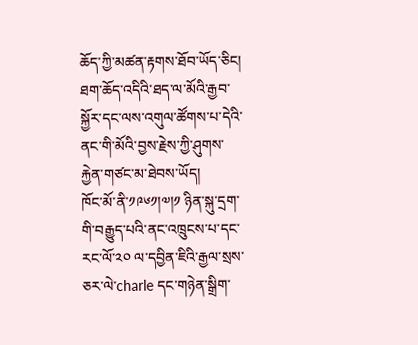ཆོད་ཀྱི་མཚན་རྟགས་ཐོབ་ཡོད་ཅིང། ཐག་ཆོད་འདིའི་ཐད་ལ་མོའི་རྒྱབ་སྐྱོར་དང་ལས་འགུལ་ཚོགས་པ་དེའི་ནང་གི་མོའི་བྱས་རྗེས་ཀྱི་ཤུགས་རྐྱེན་གཙང་མ་ཐེབས་ཡོད།
ཁོང་མོ་ནི་༡༩༦༡།༧།༡ ཉིན་སྐུ་དྲག་གི་བརྒྱུད་པའི་ནང་འཁྲུངས་པ་དང་རང་ལོ་༢༠ ལ་དབྱིན་ཇིའི་རྒྱལ་སྲས་ཅར་ལེ་charle དང་གཉེན་སྒྲིག་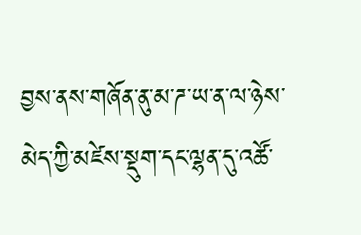བྱས་ནས་གཞོན་ནུ་མ་ཌ་ཡ་ན་ལ་ཉེས་མེད་ཀྱི་མཛེས་སྡུག་དང་ལྷན་དུ་འཚོ་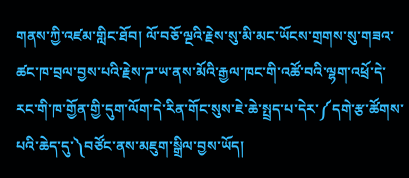གནས་ཀྱི་འཛམ་གླིང་ཐོབ། ལོ་བཅོ་ལྔའི་རྗེས་སུ་མི་མང་ཡོངས་གྲགས་སུ་གཟའ་ཚང་ཁ་བྲལ་བྱས་པའི་རྗེས་ཌ་ཡ་ནས་མོའི་རྒྱལ་ཁང་གི་འཚོ་བའི་ལྷག་འཕྲོ་དེ་རང་གི་ཁ་གྱོན་གྱི་དུག་ལོག་དེ་རིན་གོང་སུས་ཇེ་ཆེ་སྤྲད་པ་དེར་༼དགེ་རྩ་ཚོགས་པའི་ཆེད་དུ་༽བཙོང་ནས་མཇུག་སྒྲིལ་བྱས་ཡོད།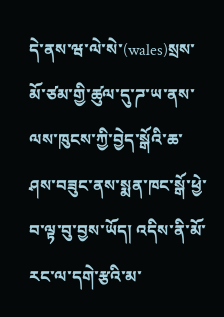དེ་ནས་ཝ་ལེ་སེ་(wales)སྲས་མོ་ཙམ་གྱི་ཚུལ་དུ་ཌ་ཡ་ནས་ལས་ཁུངས་ཀྱི་བྱེད་སྒོའི་ཆ་ཤས་བཟུང་ནས་སྨན་ཁང་སྒོ་ཕྱེ་བ་ལྟ་བུ་བྱས་ཡོད། འདིས་ནི་མོ་རང་ལ་དགེ་རྩའི་མ་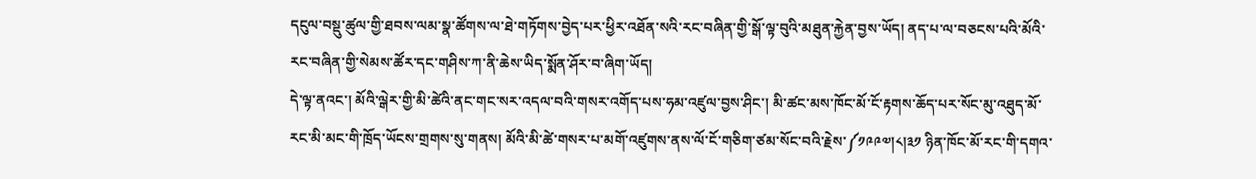དངུལ་བསྡུ་ཚུལ་གྱི་ཐབས་ལམ་སྣ་ཚོགས་ལ་ཐེ་གཏོགས་བྱེད་པར་ཕྱིར་འཐོན་སའི་རང་བཞིན་གྱི་སྒོ་ལྟ་བུའི་མཐུན་རྐྱེན་བྱས་ཡོད། ནད་པ་ལ་བཅངས་པའི་མོའི་རང་བཞིན་གྱི་སེམས་ཚོར་དང་གཤིས་ཀ་ནི་ཆེས་ཡིད་སྨོན་ཤོར་བ་ཞིག་ཡོད།
དེ་ལྟ་ནའང་། མོའི་ལྒེར་གྱི་མི་ཚེའི་ནང་གང་སར་འདལ་བའི་གསར་འགོད་པས་ཧམ་འཛུལ་བྱས་ཤིང་། མི་ཚང་མས་ཁོང་མོ་ངོ་རྟགས་ཆོད་པར་སོང་མུ་འཐུད་མོ་རང་མི་མང་གི་ཁྲོད་ཡོངས་གྲགས་སུ་གནས། མོའི་མི་ཚེ་གསར་པ་མགོ་འཛུགས་ནས་ལོ་ངོ་གཅིག་ཙམ་སོང་བའི་རྗེས་༼༡༩༩༧།༨།༣༡ ཉིན་ཁོང་མོ་རང་གི་དགའ་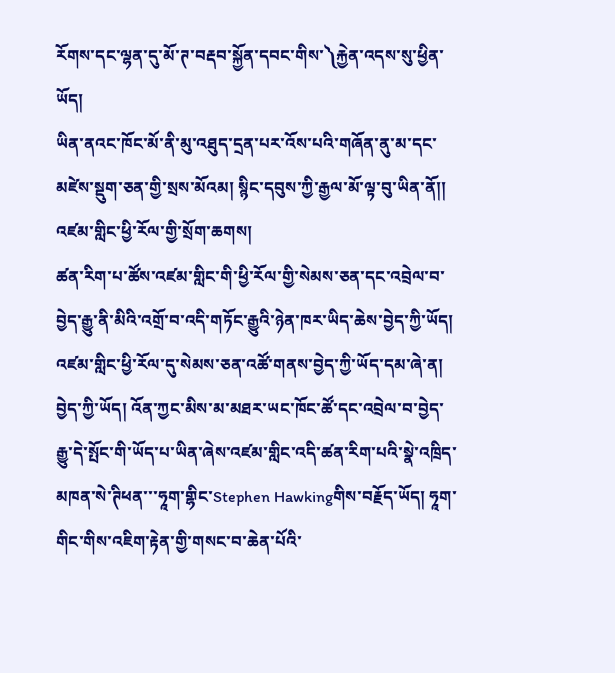རོགས་དང་ལྷན་དུ་མོ་ཊ་བརྡབ་སྐྱོན་དབང་གིས་༽རྐྱེན་འདས་སུ་ཕྱིན་ཡོད།
ཡིན་ནའང་ཁོང་མོ་ནི་མུ་འཐུད་དྲན་པར་འོས་པའི་གཞོན་ནུ་མ་དང་མཛེས་སྡུག་ཅན་གྱི་སྲས་མོའམ། སྙིང་དབུས་ཀྱི་རྒྱལ་མོ་ལྟ་བུ་ཡིན་ནོ།།
འཛམ་གླིང་ཕྱི་རོལ་གྱི་སྲོག་ཆགས།
ཚན་རིག་པ་ཚོས་འཛམ་གླིང་གི་ཕྱི་རོལ་གྱི་སེམས་ཅན་དང་འབྲེལ་བ་བྱེད་རྒྱུ་ནི་མིའི་འགྲོ་བ་འདི་གཏོང་རྒྱུའི་ཉེན་ཁར་ཡིད་ཆེས་བྱེད་ཀྱི་ཡོད།
འཛམ་གླིང་ཕྱི་རོལ་དུ་སེམས་ཅན་འཚོ་གནས་བྱེད་ཀྱི་ཡོད་དམ་ཞེ་ན། བྱེད་ཀྱི་ཡོད། འོན་ཀྱང་མིས་མ་མཐར་ཡང་ཁོང་ཚོ་དང་འབྲེལ་བ་བྱེད་རྒྱུ་དེ་སྤོང་གི་ཡོད་པ་ཡིན་ཞེས་འཛམ་གླིང་འདི་ཚན་རིག་པའི་སྣེ་འཁྲིད་མཁན་སེ་ཊིཕན་་་ཧཱག་གྷིང་Stephen Hawkingགིས་བརྗོད་ཡོད། ཧཱག་གིང་གིས་འཇིག་རྟེན་གྱི་གསང་བ་ཆེན་པོའི་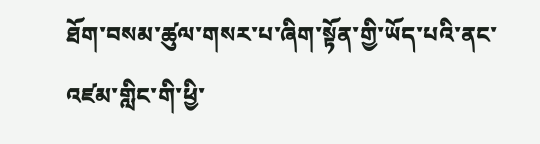ཐོག་བསམ་ཚུལ་གསར་པ་ཞིག་སྟོན་གྱི་ཡོད་པའི་ནང་འཛམ་གླིང་གི་ཕྱི་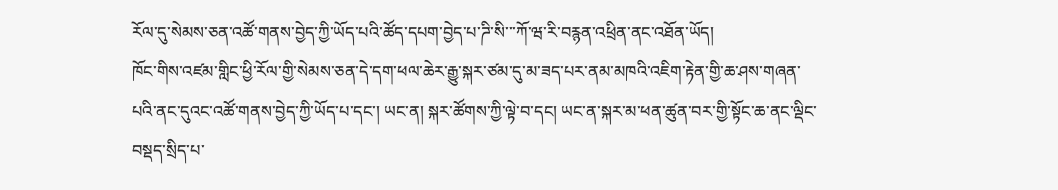རོལ་དུ་སེམས་ཅན་འཚོ་གནས་བྱེད་ཀྱི་ཡོད་པའི་ཚོད་དཔག་བྱེད་པ་ཌི་སི་་་ཀོ་ཝ་རི་བརྙན་འཕྲིན་ནང་འཐོན་ཡོད།
ཁོང་གིས་འཛམ་གླིང་ཕྱི་རོལ་གྱི་སེམས་ཅན་དེ་དག་ཕལ་ཆེར་རྒྱུ་སྐར་ཙམ་དུ་མ་ཟད་པར་ནམ་མཁའི་འཇིག་རྟེན་གྱི་ཆ་ཤས་གཞན་པའི་ནང་དུའང་འཚོ་གནས་བྱེད་ཀྱི་ཡོད་པ་དང་། ཡང་ན། སྐར་ཚོགས་ཀྱི་ལྟེ་བ་དང། ཡང་ན་སྐར་མ་ཕན་ཚུན་བར་གྱི་སྟོང་ཆ་ནང་ལྡིང་བསྡད་སྲིད་པ་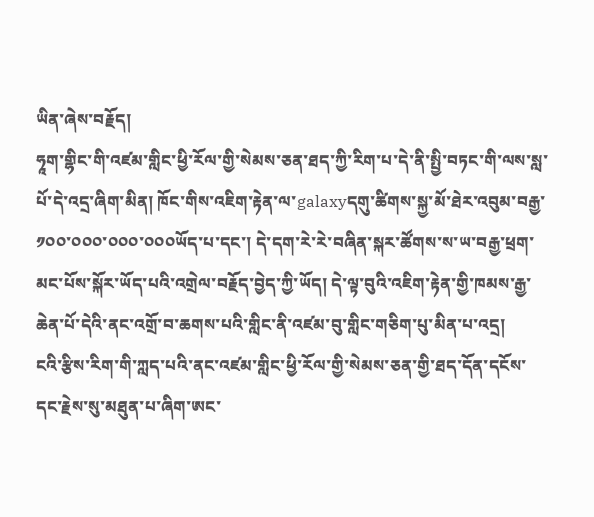ཡིན་ཞེས་བརྗོད།
ཧཱག་གྷིང་གི་འཛམ་གླིང་ཕྱི་རོལ་གྱི་སེམས་ཅན་ཐད་ཀྱི་རིག་པ་དེ་ནི་སྤྱི་བཏང་གི་ལས་སླ་པོ་དེ་འདྲ་ཞིག་མིན། ཁོང་གིས་འཇིག་རྟེན་ལ་galaxyདགུ་ཚིགས་སྐྱ་མོ་ཐེར་འབུམ་བརྒྱ་༡༠༠་༠༠༠་༠༠༠་༠༠༠ཡོད་པ་དང་། དེ་དག་རེ་རེ་བཞིན་སྐར་ཚོགས་ས་ཡ་བརྒྱ་ཕྲག་མང་པོས་སྐོར་ཡོད་པའི་འགྲེལ་བརྗོད་བྱེད་ཀྱི་ཡོད། དེ་ལྟ་བུའི་འཇིག་རྟེན་གྱི་ཁམས་རྒྱ་ཆེན་པོ་དེའི་ནང་འགྲོ་བ་ཆགས་པའི་གླིང་ནི་འཛམ་བུ་གླིང་གཅིག་པུ་མིན་པ་འདྲ།
ངའི་རྩིས་རིག་གི་ཀླད་པའི་ནང་འཛམ་གླིང་ཕྱི་རོལ་གྱི་སེམས་ཅན་གྱི་ཐད་དོན་དངོས་དང་རྗེས་སུ་མཐུན་པ་ཞིག་ཨང་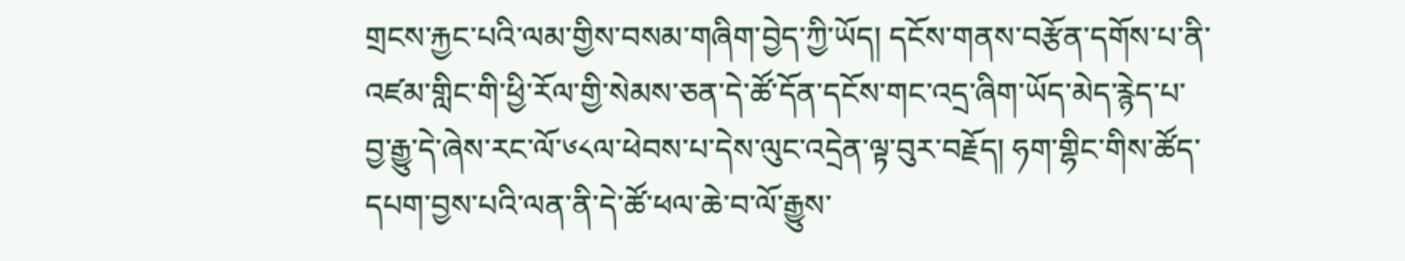གྲངས་རྐྱང་པའི་ལམ་གྱིས་བསམ་གཞིག་བྱེད་ཀྱི་ཡོད། དངོས་གནས་བརྩོན་དགོས་པ་ནི་འཛམ་གླིང་གི་ཕྱི་རོལ་གྱི་སེམས་ཅན་དེ་ཚོ་དོན་དངོས་གང་འདྲ་ཞིག་ཡོད་མེད་རྙེད་པ་བྱ་རྒྱུ་དེ་ཞེས་རང་ལོ་༦༨ལ་ཕེབས་པ་དེས་ལུང་འདྲེན་ལྟ་བུར་བརྗོད། ཧག་གྷིང་གིས་ཚོད་དཔག་བྱས་པའི་ལན་ནི་དེ་ཚོ་ཕལ་ཆེ་བ་ལོ་རྒྱུས་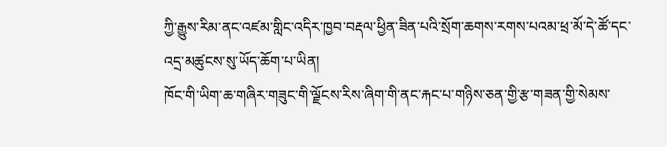ཀྱི་རྒྱུས་རིམ་ནང་འཛམ་གླིང་འདིར་ཁྱབ་བརྡལ་ཕྱིན་ཟིན་པའི་སྲོག་ཆགས་རགས་པའམ་ཕྲ་མོ་དེ་ཚོ་དང་འདྲ་མཚུངས་སུ་ཡོད་ཆོག་པ་ཡིན།
ཁོང་གི་ཡིག་ཆ་གཞིར་གཟུང་གི་ལྗོངས་རིས་ཞིག་གི་ནང་རྐང་པ་གཉིས་ཅན་གྱི་རྩ་གཟན་གྱི་སེམས་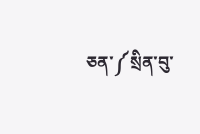ཅན་༼སྲིན་བུ་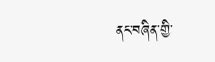ནང་བཞིན་གྱི་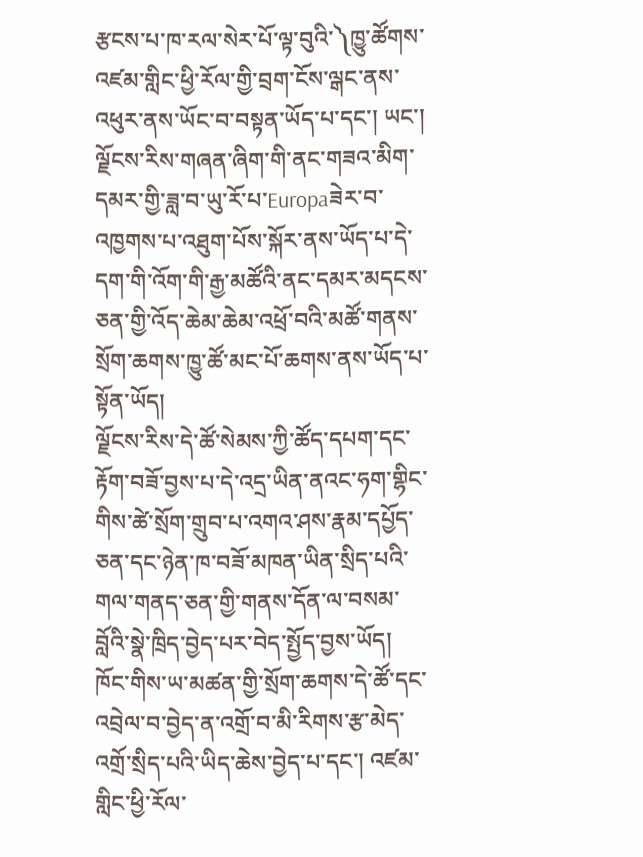རྩངས་པ་ཁ་རལ་སེར་པོ་ལྟ་བུའི་༽ཁྱུ་ཚོགས་འཛམ་གླིང་ཕྱི་རོལ་གྱི་བྲག་ངོས་ལྒང་ནས་འཕུར་ནས་ཡོང་བ་བསྟན་ཡོད་པ་དང་། ཡང་།
ལྗོངས་རིས་གཞན་ཞིག་གི་ནང་གཟའ་མིག་དམར་གྱི་ཟླ་བ་ཡུ་རོ་པ་Europaཟེར་བ་འཁྱགས་པ་འཐུག་པོས་སྐོར་ནས་ཡོད་པ་དེ་དག་གི་འོག་གི་རྒྱ་མཚོའི་ནང་དམར་མདངས་ཅན་གྱི་འོད་ཆེམ་ཆེམ་འཕྲོ་བའི་མཚོ་གནས་སྲོག་ཆགས་ཁྱུ་ཚོ་མང་པོ་ཆགས་ནས་ཡོད་པ་སྟོན་ཡོད།
ལྗོངས་རིས་དེ་ཚོ་སེམས་ཀྱི་ཚོད་དཔག་དང་རྟོག་བཟོ་བྱས་པ་དེ་འདྲ་ཡིན་ནའང་ཧག་གྷིང་གིས་ཚེ་སྲོག་གྲུབ་པ་འགའ་ཤས་རྣམ་དཔྱོད་ཅན་དང་ཉེན་ཁ་བཟོ་མཁན་ཡིན་སྲིད་པའི་གལ་གནད་ཅན་གྱི་གནས་དོན་ལ་བསམ་བློའི་སྣེ་ཁྲིད་བྱེད་པར་བེད་སྤྱོད་བྱས་ཡོད། ཁོང་གིས་ཡ་མཚན་གྱི་སྲོག་ཆགས་དེ་ཚོ་དང་འབྲེལ་བ་བྱེད་ན་འགྲོ་བ་མི་རིགས་རྩ་མེད་འགྲོ་སྲིད་པའི་ཡིད་ཆེས་བྱེད་པ་དང་། འཛམ་གླིང་ཕྱི་རོལ་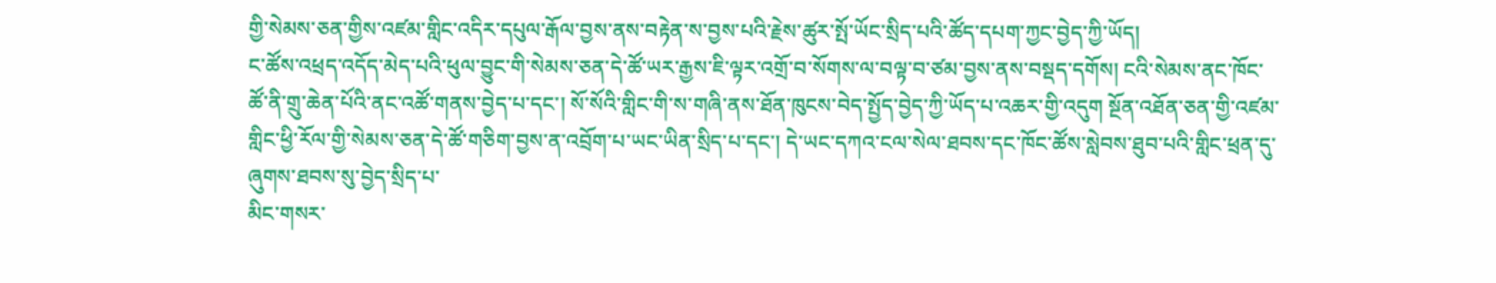གྱི་སེམས་ཅན་གྱིས་འཛམ་གླིང་འདིར་དཔུལ་རྒོལ་བྱས་ནས་བརྟེན་ས་བྱས་པའི་རྗེས་ཚུར་སྤོ་ཡོང་སྲིད་པའི་ཚོད་དཔག་ཀྱང་བྱེད་ཀྱི་ཡོད།
ང་ཚོས་འཕྲད་འདོད་མེད་པའི་ཕུལ་བྱུང་གི་སེམས་ཅན་དེ་ཚོ་ཡར་རྒྱས་ཇི་ལྟར་འགྲོ་བ་སོགས་ལ་བལྟ་བ་ཙམ་བྱས་ནས་བསྡད་དགོས། ངའི་སེམས་ནང་ཁོང་ཚོ་ནི་གྲུ་ཆེན་པོའི་ནང་འཚོ་གནས་བྱེད་པ་དང་། སོ་སོའི་གླིང་གི་ས་གཞི་ནས་ཐོན་ཁུངས་བེད་སྤྱོད་བྱེད་ཀྱི་ཡོད་པ་འཆར་གྱི་འདུག སྔོན་འཐོན་ཅན་གྱི་འཛམ་གླིང་ཕྱི་རོལ་གྱི་སེམས་ཅན་དེ་ཚོ་གཅིག་བྱས་ན་འབྲོག་པ་ཡང་ཡིན་སྲིད་པ་དང་། དེ་ཡང་དཀའ་ངལ་སེལ་ཐབས་དང་ཁོང་ཚོས་སླེབས་ཐུབ་པའི་གླིང་ཕྲན་དུ་ཞུགས་ཐབས་སུ་བྱེད་སྲིད་པ་
མིང་གསར་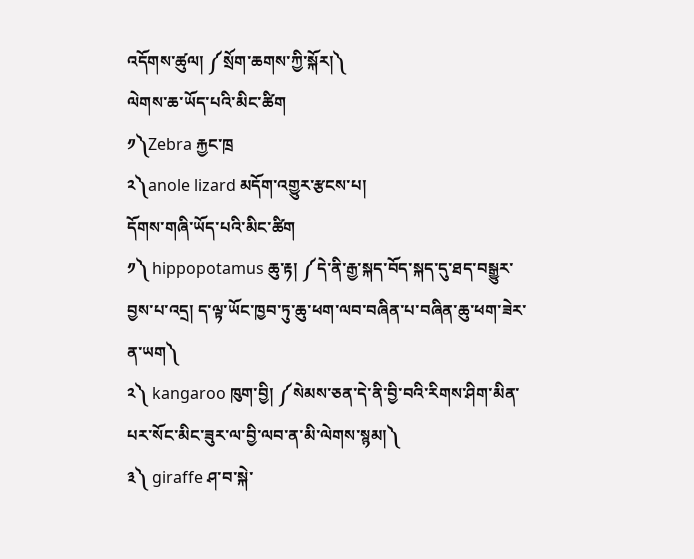འདོགས་ཚུལ། ༼སྲོག་ཆགས་ཀྱི་སྐོར།༽
ལེགས་ཆ་ཡོད་པའི་མིང་ཚིག
༡༽Zebra རྐྱང་ཁྲ
༢༽anole lizard མདོག་འགྱུར་རྩངས་པ།
དོགས་གཞི་ཡོད་པའི་མིང་ཚིག
༡༽ hippopotamus ཆུ་རྟ། ༼དེ་ནི་རྒྱ་སྐད་བོད་སྐད་དུ་ཐད་བསྒྱུར་བྱས་པ་འདྲ། ད་ལྟ་ཡོང་ཁྱབ་ཏུ་ཆུ་ཕག་ལབ་བཞིན་པ་བཞིན་ཆུ་ཕག་ཟེར་ན་ཡག༽
༢༽ kangaroo ཁུག་བྱི། ༼སེམས་ཅན་དེ་ནི་བྱི་བའི་རིགས་ཤིག་མིན་པར་སོང་མིང་ཟུར་ལ་བྱི་ལབ་ན་མི་ལེགས་སྙམ།༽
༣༽ giraffe ཤ་བ་སྐེ་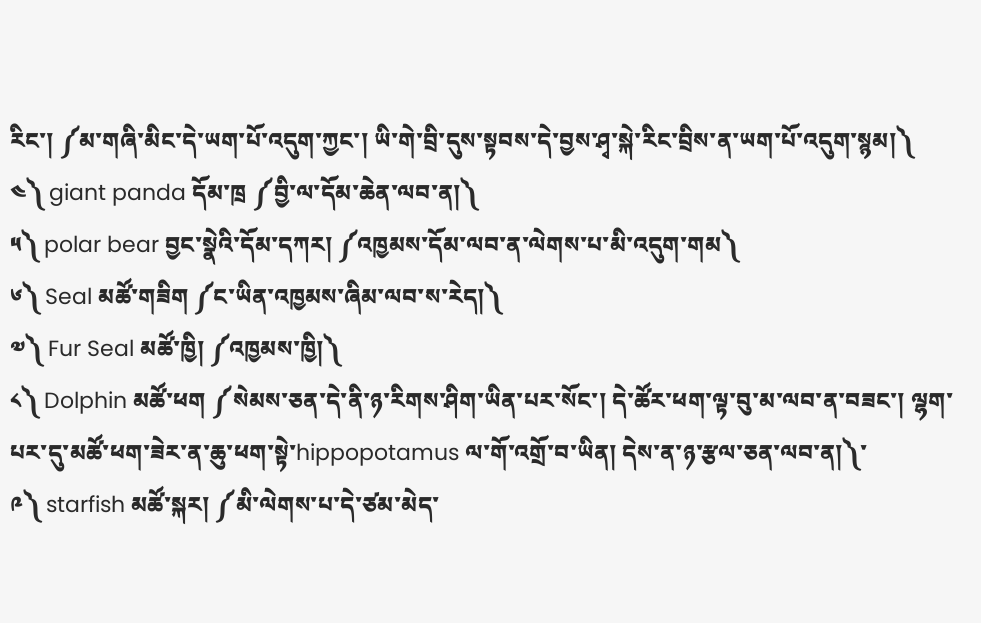རིང་། ༼མ་གཞི་མིང་དེ་ཡག་པོ་འདུག་ཀྱང་། ཡི་གེ་བྲི་དུས་སྟབས་དེ་བྱས་ཤྭ་སྐེ་རིང་བྲིས་ན་ཡག་པོ་འདུག་སྙམ།༽
༤༽ giant panda དོམ་ཁྲ ༼བྱི་ལ་དོམ་ཆེན་ལབ་ན།༽
༥༽ polar bear བྱང་སྣེའི་དོམ་དཀར། ༼འཁྱམས་དོམ་ལབ་ན་ལེགས་པ་མི་འདུག་གམ༽
༦༽ Seal མཚོ་གཟིག ༼ང་ཡིན་འཁྱམས་ཞིམ་ལབ་ས་རེད།༽
༧༽ Fur Seal མཚོ་ཁྱི། ༼འཁྱམས་ཁྱི།༽
༨༽ Dolphin མཚོ་ཕག ༼སེམས་ཅན་དེ་ནི་ཉ་རིགས་ཤིག་ཡིན་པར་སོང་། དེ་ཚོར་ཕག་ལྟ་བུ་མ་ལབ་ན་བཟང་། ལྷག་པར་དུ་མཚོ་ཕག་ཟེར་ན་ཆུ་ཕག་སྟེ་hippopotamus ལ་གོ་འགྲོ་བ་ཡིན། དེས་ན་ཉ་རྩལ་ཅན་ལབ་ན།༽་
༩༽ starfish མཚོ་སྐར། ༼མི་ལེགས་པ་དེ་ཙམ་མེད་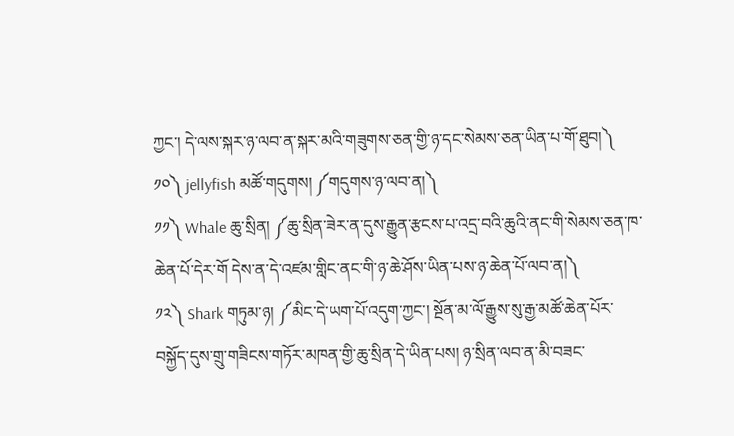ཀྱང་། དེ་ལས་སྐར་ཉ་ལབ་ན་སྐར་མའི་གཟུགས་ཅན་གྱི་ཉ་དང་སེམས་ཅན་ཡིན་པ་གོ་ཐུབ།༽
༡༠༽ jellyfish མཚོ་གདུགས། ༼གདུགས་ཉ་ལབ་ན།༽
༡༡༽ Whale ཆུ་སྲིན། ༼ཆུ་སྲིན་ཟེར་ན་དུས་རྒྱུན་རྩངས་པ་འདྲ་བའི་ཆུའི་ནང་གི་སེམས་ཅན་ཁ་ཆེན་པོ་དེར་གོ དེས་ན་དེ་འཛམ་གླིང་ནང་གི་ཉ་ཆེ་ཤོས་ཡིན་པས་ཉ་ཆེན་པོ་ལབ་ན།༽
༡༢༽ Shark གཏུམ་ཉ། ༼མིང་དེ་ཡག་པོ་འདུག་ཀྱང་། སྔོན་མ་ལོ་རྒྱུས་སུ་རྒྱ་མཚོ་ཆེན་པོར་བསྐྱོད་དུས་གྲུ་གཟིངས་གཏོར་མཁན་གྱི་ཆུ་སྲིན་དེ་ཡིན་པས། ཉ་སྲིན་ལབ་ན་མི་བཟང་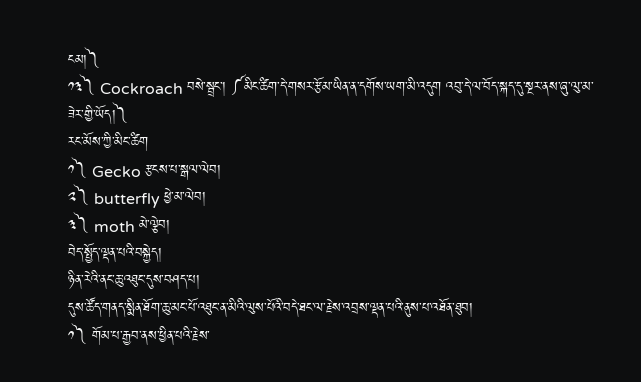ངམ།༽
༡༣༽ Cockroach བསེ་སྦྲང་། ༼མིང་ཚིག་དེ་གསར་རྩོམ་ཡིན་ན་དགོས་ཡག་མི་འདུག འབུ་དེ་ལ་བོད་སྐད་དུ་སྔར་ནས་ཞུ་ལུ་མ་ཟེར་གྱི་ཡོད།༽
རང་མོས་ཀྱི་མིང་ཚིག
༡༽ Gecko རྩངས་པ་སྒལ་ལེབ།
༢༽ butterfly ཕྱེ་མ་ལེབ།
༣༽ moth མེ་ལྕེབ།
བེད་སྤྱོད་ལྡན་པའི་བསྐྱེད།
ཉིན་རེའི་ནང་ཆུ་འཐུང་དུས་བཤད་པ།
དུས་ཚོད་གནད་སྨིན་ཐོག་ཆུ་མང་པོ་འཐུང་ན་མིའི་ལུས་པོའི་བདེ་ཐང་ལ་རྗེས་འབྲས་ལྡན་པའི་ནུས་པ་འཐོན་ཐུབ།
༡༽ གོམ་པ་རྒྱབ་ནས་ཕྱིན་པའི་རྗེས་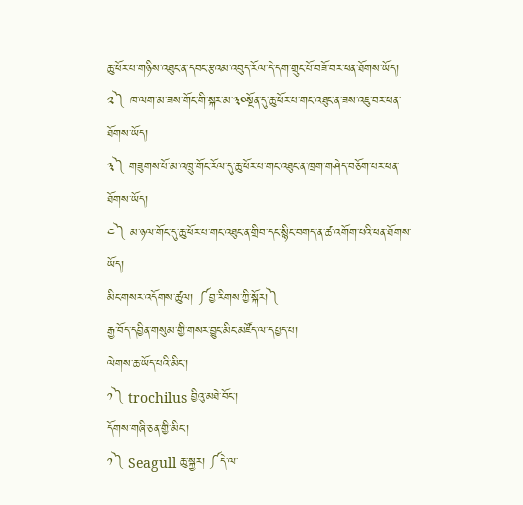ཆུ་ཕོར་པ་གཉིས་འཐུང་ན་དབང་རྩའམ་འབུད་རོལ་དེ་དག་གྲུང་པོ་བཟོ་བར་ཕན་ཐོགས་ཡོད།
༢༽ ཁ་ལག་མ་ཟས་གོང་གི་སྐར་མ་༣༠སྔོན་དུ་ཆུ་ཕོར་པ་གང་འཐུང་ན་ཟས་འཇུ་བར་ཕན་ཐོགས་ཡོད།
༣༽ གཟུགས་པོ་མ་འཁྲུ་གོང་རོལ་དུ་ཆུ་ཕོར་པ་གང་འཐུང་ན་ཁྲག་གཤེད་བཅོག་པར་ཕན་ཐོགས་ཡོད།
༤༽ མ་ཉལ་གོང་དུ་ཆུ་ཕོར་པ་གང་འཐུང་ན་གྲིབ་དང་སྙིང་བགད་ན་ཚ་འགོག་པའི་ཕན་ཐོགས་ཡོད།
མིང་གསར་འདོགས་ཚུལ། ༼བྱ་རིགས་ཀྱི་སྐོར།༽
རྒྱ་བོད་དབྱིན་གསུམ་གྱི་གསར་བྱུང་མིང་མཛོད་ལ་དཔྱད་པ།
ལེགས་ཆ་ཡོད་པའི་མིང་།
༡༽ trochilus བྱིའུ་མཐེ་བོང་།
དོགས་གཞི་ཅན་གྱི་མིང་།
༡༽ Seagull ཆུ་སྐྱར། ༼དེ་ལ་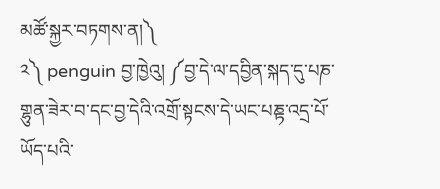མཚོ་སྐྱར་བཏགས་ན།༽
༢༽ penguin བྱ་ཁྱེའུ། ༼བྱ་དེ་ལ་དབྱིན་སྐད་དུ་པཎ་གྷུན་ཟེར་བ་དང་བྱ་དེའི་འགྲོ་སྟངས་དེ་ཡང་པཎྟ་འདྲ་པོ་ཡོད་པའི་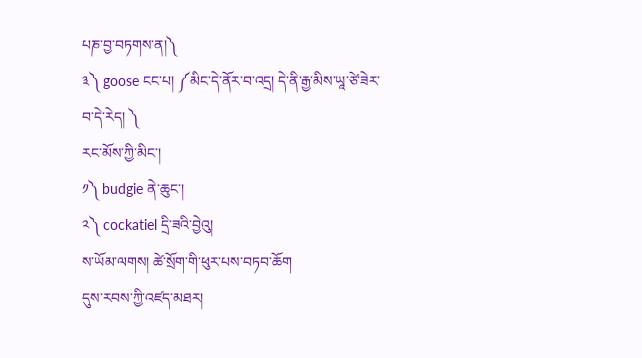པཎ་བྱ་བཏགས་ན།༽
༣༽ goose ངང་པ། ༼མིང་དེ་ནོར་བ་འདྲ། དེ་ནི་རྒྱ་མིས་ཡཱ་ཙེ་ཟེར་བ་དེ་རེད། ༽
རང་མོས་ཀྱི་མིང་།
༡༽ budgie ནེ་ཆུང་།
༢༽ cockatiel དྲི་ཟའི་བྱེའུ།
ས་ཡོམ་ལགས། ཚེ་སྲོག་གི་ཕུར་པས་བཏབ་ཆོག
དུས་རབས་ཀྱི་འཛད་མཐར།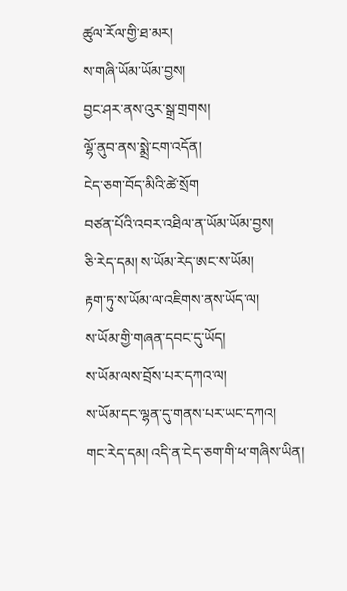ཚུལ་རོལ་གྱི་ཐ་མར།
ས་གཞི་ཡོམ་ཡོམ་བྱས།
བྱང་ཤར་ནས་འུར་སྒྲ་གྲགས།
ལྷོ་ནུབ་ནས་སྨྲེ་ངག་འདོན།
ངེད་ཅག་བོད་མིའི་ཚེ་སྲོག
བཙན་པོའི་འབར་འཐིལ་ན་ཡོམ་ཡོམ་བྱས།
ཅི་རེད་དམ། ས་ཡོམ་རེད་ཨང་ས་ཡོམ།
རྟག་ཏུ་ས་ཡོམ་ལ་འཇིགས་ནས་ཡོད་ལ།
ས་ཡོམ་གྱི་གཞན་དབང་དུ་ཡོད།
ས་ཡོམ་ལས་བྲོས་པར་དཀའ་ལ།
ས་ཡོམ་དང་ལྷན་དུ་གནས་པར་ཡང་དཀའ།
གང་རེད་དམ། འདི་ན་ངེད་ཅག་གི་ཕ་གཞིས་ཡིན།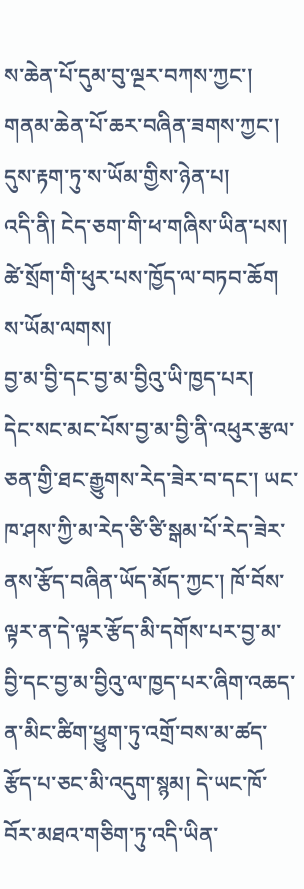ས་ཆེན་པོ་དུམ་བུ་ལྔར་བཀས་ཀྱང་།
གནམ་ཆེན་པོ་ཆར་བཞིན་ཟགས་ཀྱང་།
དུས་རྟག་ཏུ་ས་ཡོམ་གྱིས་ཉེན་པ།
འདི་ནི། ངེད་ཅག་གི་ཕ་གཞིས་ཡིན་པས།
ཚེ་སྲོག་གི་ཕུར་པས་ཁྱོད་ལ་བཏབ་ཆོག
ས་ཡོམ་ལགས།
བྱ་མ་བྱི་དང་བྱ་མ་བྱིའུ་ཡི་ཁྱད་པར།
དེང་སང་མང་པོས་བྱ་མ་བྱི་ནི་འཕུར་རྩལ་ཅན་གྱི་ཐང་རྒྱུགས་རེད་ཟེར་བ་དང་། ཡང་ཁ་ཤས་ཀྱི་མ་རེད་ཙི་ཙི་སྒམ་པོ་རེད་ཟེར་ནས་རྩོད་བཞིན་ཡོད་མོད་ཀྱང་། ཁོ་བོས་ལྟར་ན་དེ་ལྟར་རྩོད་མི་དགོས་པར་བྱ་མ་བྱི་དང་བྱ་མ་བྱིའུ་ལ་ཁྱད་པར་ཞིག་འཆད་ན་མིང་ཚིག་ཕྱུག་ཏུ་འགྲོ་བས་མ་ཚད་རྩོད་པ་ཅང་མི་འདུག་སྙམ། དེ་ཡང་ཁོ་བོར་མཐའ་གཅིག་ཏུ་འདི་ཡིན་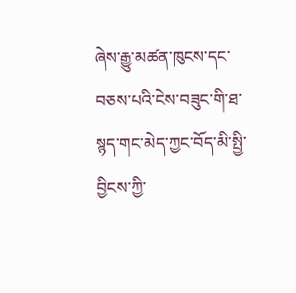ཞེས་རྒྱུ་མཚན་ཁུངས་དང་བཅས་པའི་ངེས་བཟུང་གི་ཐ་སྙད་གང་མེད་ཀྱང་བོད་མི་སྤྱི་བྱིངས་ཀྱི་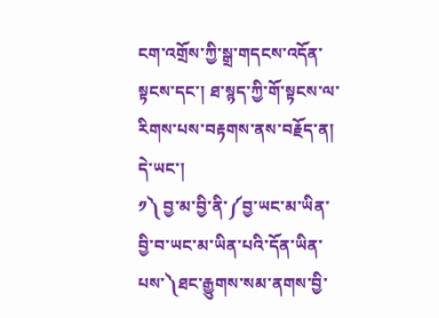ངག་འགྲོས་ཀྱི་སྒྲ་གདངས་འདོན་སྟངས་དང་། ཐ་སྙད་ཀྱི་གོ་སྟངས་ལ་རིགས་པས་བརྟགས་ནས་བརྗོད་ན། དེ་ཡང་།
༡༽ བྱ་མ་བྱི་ནི་༼བྱ་ཡང་མ་ཡིན་བྱི་བ་ཡང་མ་ཡིན་པའི་དོན་ཡིན་པས་༽ཐང་རྒྱུགས་སམ་ནགས་བྱི་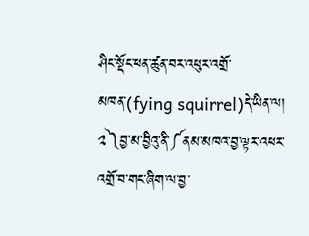ཤིང་སྡོང་ཕན་ཚུན་བར་འཕུར་འགྲོ་མཁན་(fying squirrel)དེ་ཡིན་ལ།
༢༽བྱ་མ་བྱིའུ་ནི་༼ནམ་མཁའ་བྱ་ལྟར་འཕར་འགྲོ་བ་གང་ཞིག་ལ་བྱ་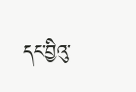དང་བྱིའུ་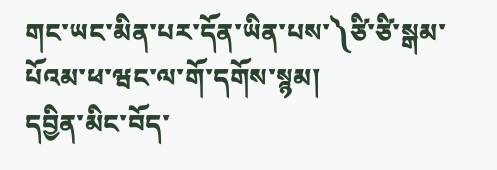གང་ཡང་མིན་པར་དོན་ཡིན་པས་༽ཙི་ཙི་སྒམ་པོའམ་ཕ་ཝང་ལ་གོ་དགོས་སྙམ།
དབྱིན་མིང་བོད་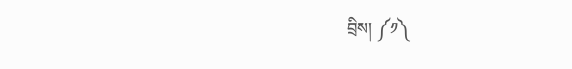བྲིས། ༼༡༽